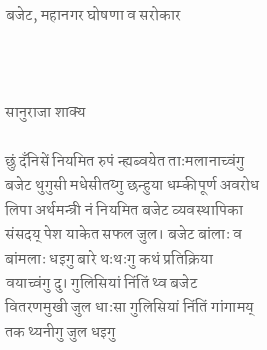बजेट, महानगर घोषणा व सरोकार



सानुराजा शाक्य

छुं दँनिसें नियमित रुपं न्ह्यब्वयेत ताःमलानाच्वंगु बजेट थुगुसी मधेसीतय्गु छन्हुया धम्कीपूर्ण अवरोध लिपा अर्थमन्त्री नं नियमित बजेट व्यवस्थापिका संसदय् पेश याकेत सफल जुल। बजेट बांलाः व बांमलाः धइगु बारे थःथःगु कथं प्रतिक्रिया वयाच्वंगु दु। गुलिसियां निंतिं थ्व बजेट वितरणमुखी जुल धाःसा गुलिसियां निंतिं गांगामय् तक थ्यनीगु जुल धइगु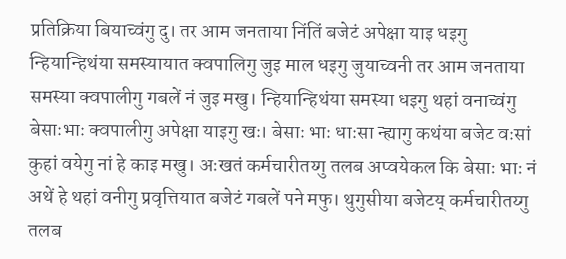प्रतिक्रिया बियाच्वंगु दु। तर आम जनताया निंतिं बजेटं अपेक्षा याइ धइगु न्हियान्हिथंया समस्यायात क्वपालिगु जुइ माल धइगु जुयाच्वनी तर आम जनताया समस्या क्वपालीगु गबलें नं जुइ मखु। न्हियान्हिथंया समस्या धइगु थहां वनाच्वंगु बेसाःभाः क्वपालीगु अपेक्षा याइगु खः। बेसाः भाः धाःसा न्ह्यागु कथंया बजेट वःसां कुहां वयेगु नां हे काइ मखु। अःखतं कर्मचारीतय्गु तलब अप्वयेकल कि बेसाः भाः नं अथें हे थहां वनीगु प्रवृत्तियात बजेटं गबलें पने मफु। थुगुसीया बजेटय् कर्मचारीतय्गु तलब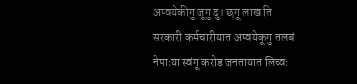अप्वयेकीगु जूगु दु। छगू लाख ति सरकारी कर्मचारीयात अप्वयेकूगु तलबं नेपाःया स्वंगू करोड जनतायात लिच्वः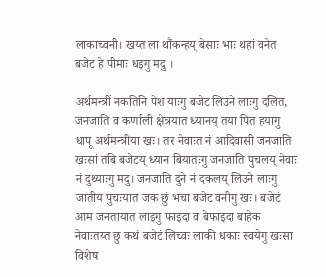लाकाच्वनी। खय्त ला थौंकन्हय् बेसाः भाः थहां वनेत बजेट हे पीमाः धइगु मदु ।

अर्थमन्त्रीं नकतिनि पेश याःगु बजेट लिउने लाःगु दलित, जनजाति व कर्णाली क्षेत्रयात ध्यानय् तया पित हयागु धापू अर्थमन्त्रीया खः। तर नेवाःत नं आदिवासी जनजाति खःसां तबि बजेटय् ध्यान बियातःगु जनजाति पुचलय् नेवाः नं दुथ्याःगु मदु। जनजाति दुने नं दकलय् लिउने लाःगु जातीय पुचःयात जक छुं भचा बजेट वनीगु खः। बजेटं आम जनतायात लाइगु फाइदा व बेफाइदा बाहेक नेवाःतय्त छु कथं बजेटं लिच्वः लाकी धकाः स्वयेगु खःसा विशेष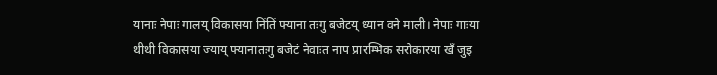यानाः नेपाः गालय् विकासया निंतिं फ्याना तःगु बजेटय् ध्यान वने माली। नेपाः गाःया थीथी विकासया ज्याय् फ्यानातःगु बजेटं नेवाःत नाप प्रारम्भिक सरोकारया खँ जुइ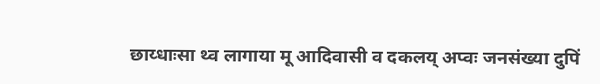छाय्धाःसा थ्व लागाया मू आदिवासी व दकलय् अप्वः जनसंख्या दुपिं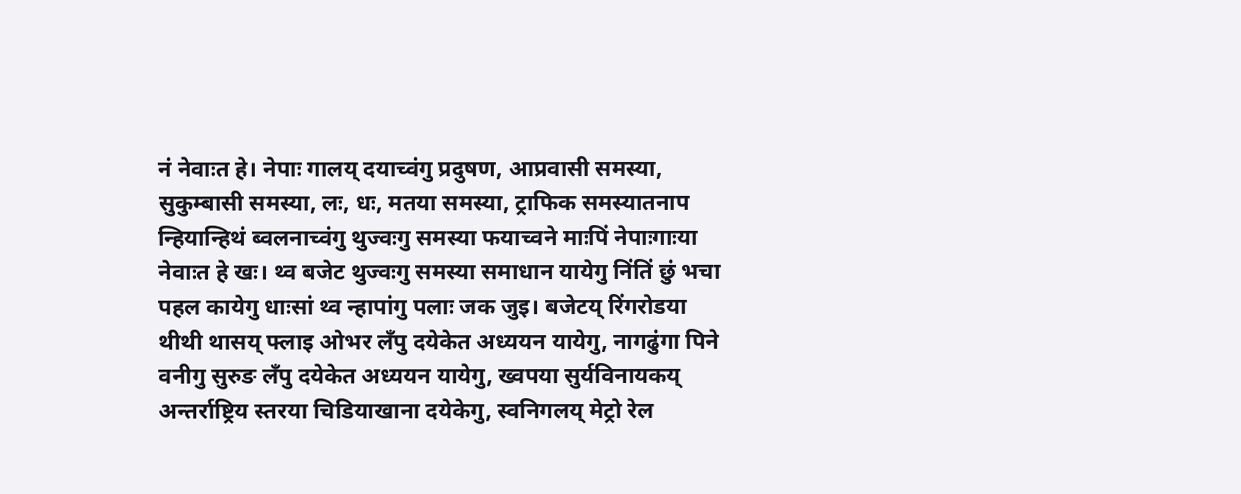नं नेवाःत हे। नेपाः गालय् दयाच्वंगु प्रदुषण, आप्रवासी समस्या, सुकुम्बासी समस्या, लः, धः, मतया समस्या, ट्राफिक समस्यातनाप न्हियान्हिथं ब्वलनाच्वंगु थुज्वःगु समस्या फयाच्वने माःपिं नेपाःगाःया नेवाःत हे खः। थ्व बजेट थुज्वःगु समस्या समाधान यायेगु निंतिं छुं भचा पहल कायेगु धाःसां थ्व न्हापांगु पलाः जक जुइ। बजेटय् रिंगरोडया थीथी थासय् फ्लाइ ओभर लँपु दयेकेत अध्ययन यायेगु, नागढुंगा पिने वनीगु सुरुङ लँपु दयेकेत अध्ययन यायेगु, ख्वपया सुर्यविनायकय् अन्तर्राष्ट्रिय स्तरया चिडियाखाना दयेकेगु, स्वनिगलय् मेट्रो रेल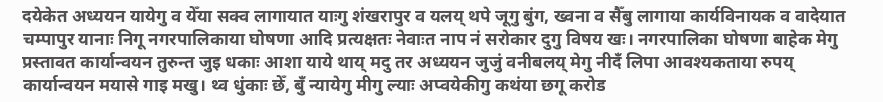दयेकेत अध्ययन यायेगु व येँया सक्व लागायात याःगु शंखरापुर व यलय् थपे जूगु बुंग, ख्वना व सैँबु लागाया कार्यविनायक व वादेयात चम्पापुर यानाः निगू नगरपालिकाया घोषणा आदि प्रत्यक्षतः नेवाःत नाप नं सरोकार दुगु विषय खः। नगरपालिका घोषणा बाहेक मेगु प्रस्तावत कार्यान्वयन तुरुन्त जुइ धकाः आशा याये थाय् मदु तर अध्ययन जुजुं वनीबलय् मेगु नीदँ लिपा आवश्यकताया रुपय् कार्यान्वयन मयासे गाइ मखु। थ्व धुंकाः छेँ, बुँ न्यायेगु मीगु ल्याः अप्वयेकीगु कथंया छगू करोड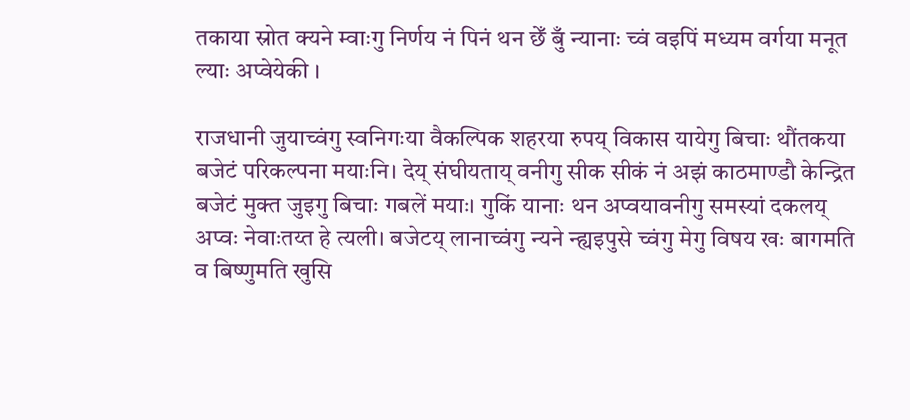तकाया स्रोत क्यने म्वाःगु निर्णय नं पिनं थन छेँ बुँ न्यानाः च्वं वइपिं मध्यम वर्गया मनूत ल्याः अप्वेयेकी ।

राजधानी जुयाच्वंगु स्वनिगःया वैकल्पिक शहरया रुपय् विकास यायेगु बिचाः थौंतकया बजेटं परिकल्पना मयाःनि। देय् संघीयताय् वनीगु सीक सीकं नं अझं काठमाण्डौ केन्द्रित बजेटं मुक्त जुइगु बिचाः गबलें मयाः। गुकिं यानाः थन अप्वयावनीगु समस्यां दकलय् अप्वः नेवाःतय्त हे त्यली। बजेटय् लानाच्वंगु न्यने न्ह्यइपुसे च्वंगु मेगु विषय खः बागमति व बिष्णुमति खुसि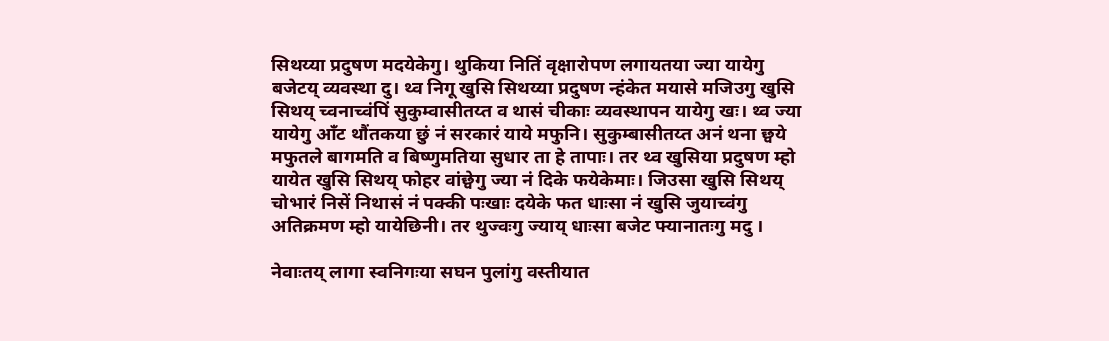सिथय्या प्रदुषण मदयेकेगु। थुकिया नितिं वृक्षारोपण लगायतया ज्या यायेगु बजेटय् व्यवस्था दु। थ्व निगू खुसि सिथय्या प्रदुषण न्हंकेत मयासे मजिउगु खुसि सिथय् च्वनाच्वंपिं सुकुम्वासीतय्त व थासं चीकाः व्यवस्थापन यायेगु खः। थ्व ज्या यायेगु आँट थौंतकया छुं नं सरकारं याये मफुनि। सुकुम्बासीतय्त अनं थना छ्वये मफुतले बागमति व बिष्णुमतिया सुधार ता हे तापाः। तर थ्व खुसिया प्रदुषण म्हो यायेत खुसि सिथय् फोहर वांछ्वेगु ज्या नं दिके फयेकेमाः। जिउसा खुसि सिथय् चोभारं निसें निथासं नं पक्की पःखाः दयेके फत धाःसा नं खुसि जुयाच्वंगु अतिक्रमण म्हो यायेछिनी। तर थुज्वःगु ज्याय् धाःसा बजेट फ्यानातःगु मदु ।

नेवाःतय् लागा स्वनिगःया सघन पुलांगु वस्तीयात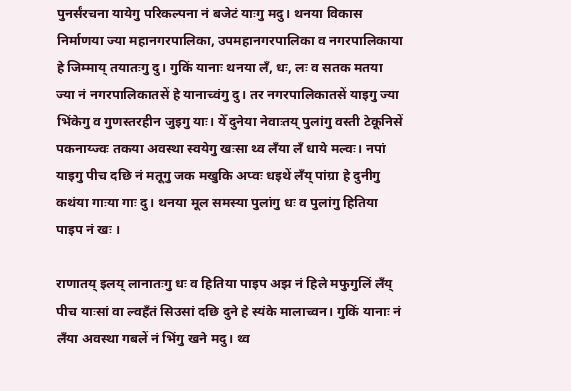पुनर्संरचना यायेगु परिकल्पना नं बजेटं याःगु मदु। थनया विकास निर्माणया ज्या महानगरपालिका, उपमहानगरपालिका व नगरपालिकाया हे जिम्माय् तयातःगु दु। गुकिं यानाः थनया लँ, धः, लः व सतक मतया ज्या नं नगरपालिकातसें हे यानाच्वंगु दु। तर नगरपालिकातसें याइगु ज्या भिंकेगु व गुणस्तरहीन जुइगु याः। येँ दुनेया नेवाःतय् पुलांगु वस्ती टेकूनिसें पकनाय्ज्वः तकया अवस्था स्वयेगु खःसा थ्व लँया लँ धाये मल्वः। नपां याइगु पीच दछि नं मतूगु जक मखुकि अप्वः धइथें लँय् पांग्रा हे दुनीगु कथंया गाःया गाः दु। थनया मूल समस्या पुलांगु धः व पुलांगु हितिया पाइप नं खः ।

राणातय् इलय् लानातःगु धः व हितिया पाइप अझ नं हिले मफुगुलिं लँय् पीच याःसां वा ल्वहँतं सिउसां दछि दुने हे स्यंके मालाच्वन। गुकिं यानाः नं लँया अवस्था गबलें नं भिंगु खने मदु। थ्व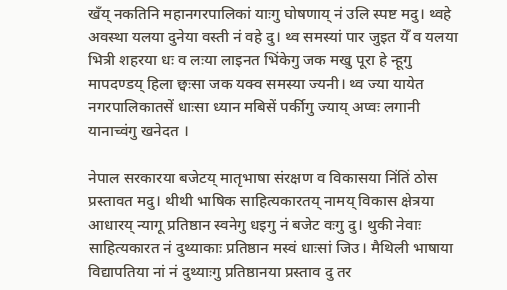खँय् नकतिनि महानगरपालिकां याःगु घोषणाय् नं उलि स्पष्ट मदु। थ्वहे अवस्था यलया दुनेया वस्ती नं वहे दु। थ्व समस्यां पार जुइत येँ व यलया भित्री शहरया धः व लःया लाइनत भिंकेगु जक मखु पूरा हे न्हूगु मापदण्डय् हिला छ्वःसा जक यक्व समस्या ज्यनी। थ्व ज्या यायेत नगरपालिकातसें धाःसा ध्यान मबिसें पर्कीगु ज्याय् अप्वः लगानी यानाच्वंगु खनेदत ।

नेपाल सरकारया बजेटय् मातृभाषा संरक्षण व विकासया निंतिं ठोस प्रस्तावत मदु। थीथी भाषिक साहित्यकारतय् नामय् विकास क्षेत्रया आधारय् न्यागू प्रतिष्ठान स्वनेगु धइगु नं बजेट वःगु दु। थुकी नेवाः साहित्यकारत नं दुथ्याकाः प्रतिष्ठान मस्वं धाःसां जिउ। मैथिली भाषाया विद्यापतिया नां नं दुथ्याःगु प्रतिष्ठानया प्रस्ताव दु तर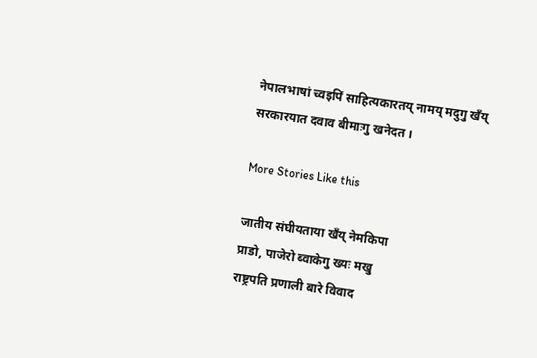नेपालभाषां च्वइपिं साहित्यकारतय् नामय् मदुगु खँय् सरकारयात दवाव बीमाःगु खनेदत ।

More Stories Like this

जातीय संघीयताया खँय् नेमकिपा
प्राडो, पाजेरो ब्वाकेगु ख्यः मखु
राष्ट्रपति प्रणाली बारे विवाद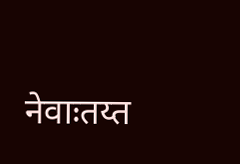नेवाःतय्त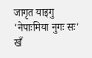जागृत याइगु 'नेपाःमिया नुगः सः'
खँ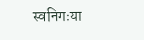स्वनिगःया